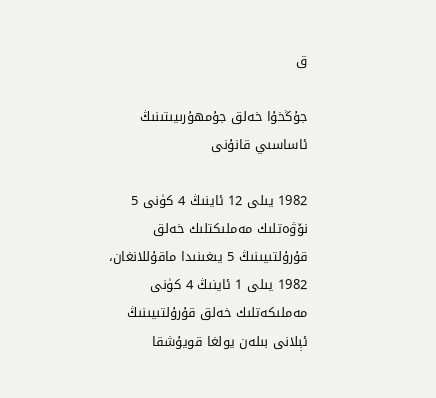ق

جۇڭخۇا خەلق جۇمھۇرىيىتىنىڭ ئاساسىي قانۇنى

1982 يىلى 12 ئاينىڭ 4 كۈنى 5 نۆۋەتلىك مەملىكتلىك خەلق قۇرۇلتىيىنىڭ 5 يىغىنىدا ماقۇللانغان، 1982 يىلى 1 ئاينىڭ 4 كۈنى مەملىكەتلىك خەلق قۇرۇلتىيىنىڭ ئېلانى بىلەن يولغا قويۇشقا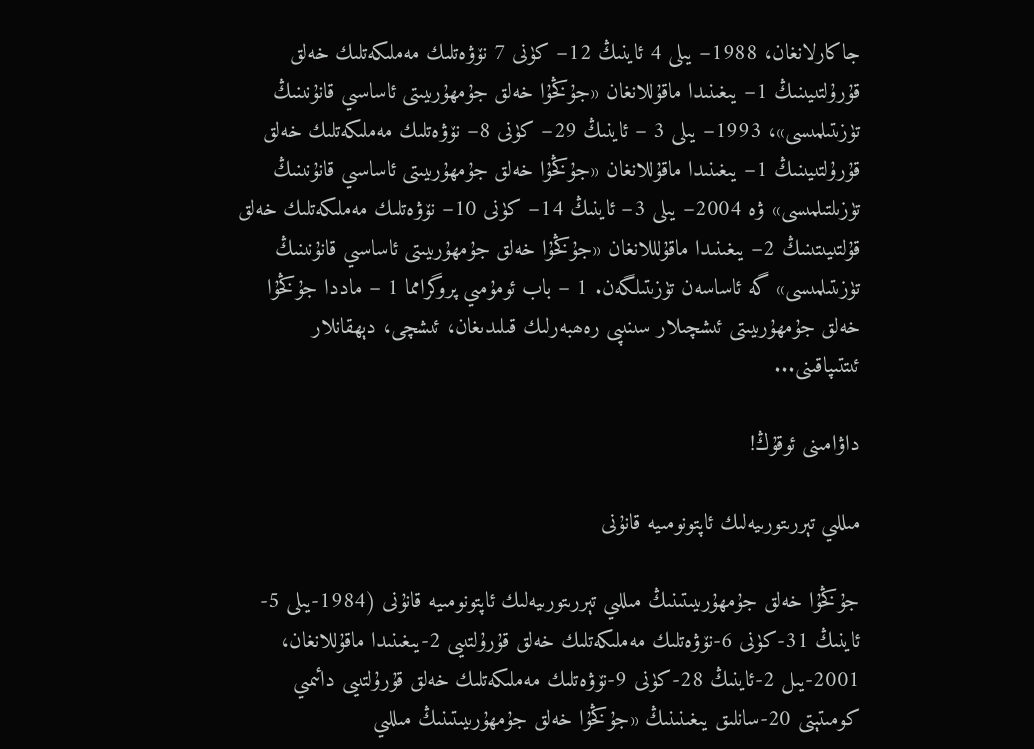جاكارلانغان، 1988– يىلى 4 ئاينىڭ 12– كۈنى 7 نۆۋەتلىك مەملىكەتلىك خەلق قۇرۇلتىيىنىڭ 1– يىغىنىدا ماقۇللانغان «جۇڭخۇا خەلق جۇمھۇرىيىتى ئاساسىي قانۇنىنىڭ تۈزىتىلمىسى»، 1993– يىلى 3 – ئاينىڭ 29– كۈنى 8– نۆۋەتلىك مەملىكەتلىك خەلق قۇرۇلتىيىنىڭ 1– يىغىنىدا ماقۇللانغان «جۇڭخۇا خەلق جۇمھۇرىيىتى ئاساسىي قانۇنىنىڭ تۈزىلتىلمىسى» ۋە 2004– يىلى 3– ئاينىڭ 14– كۈنى 10– نۆۋەتلىك مەملىكەتلىك خەلق قۇلتىيىتىنىڭ 2– يىغىنىدا ماقۇلللانغان «جۇڭخۇا خەلق جۇمھۇرىيىتى ئاساسىي قانۇنىنىڭ تۈزىتىلمىسى» گە ئاساسەن تۈزىتىلگەن. 1 – باب ئومۇمىي پروگرامما 1 – ماددا جۇڭخۇا خەلق جۇمھۇرىيىتى ئىشچىلار سىنىپى رەھبەرلىك قىلىدىغان، ئىشچى، دېھقانلار ئىتتىپاقىنى...

داۋامىنى ئوقۇڭ!

مىللىي تېررىتورىيەلىك ئاپتونومىيە قانۇنى

جۇڭخۇا خەلق جۇمھۇرىيىتىنىڭ مىللىي تېررىتورىيەلىك ئاپتونومىيە قانۇنى (1984-يىلى 5-ئاينىڭ 31-كۈنى 6-نۆۋەتلىك مەملىكەتلىك خەلق قۇرۇلتىيى 2-يىغىنىدا ماقۇللانغان، 2001-يىل 2-ئاينىڭ 28-كۈنى 9-نۆۋەتلىك مەملىكەتلىك خەلق قۇرۇلتىيى دائىمىي كومىتېتى 20-سانلىق يىغىنىنىڭ «جۇڭخۇا خەلق جۇمھۇرىيىتىنىڭ مىللىي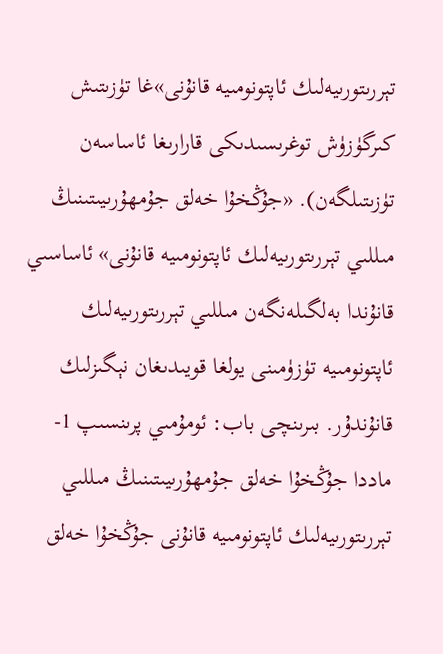تېررىتورىيەلىك ئاپتونومىيە قانۇنى»غا تۈزىتىش كىرگۈزۈش توغرىسىدىكى قارارىغا ئاساسەن تۈزىتىلگەن). «جۇڭخۇا خەلق جۇمھۇرىيىتىنىڭ مىللىي تېررىتورىيەلىك ئاپتونومىيە قانۇنى» ئاساسىي قانۇندا بەلگىلەنگەن مىللىي تېررىتورىيەلىك ئاپتونومىيە تۈزۈمىنى يولغا قويىدىغان نېگىزلىك قانۇندۇر. بىرىنچى باب: ئومۇمىي پرىنسىپ 1-ماددا جۇڭخۇا خەلق جۇمھۇرىيىتىنىڭ مىللىي تېررىتورىيەلىك ئاپتونومىيە قانۇنى جۇڭخۇا خەلق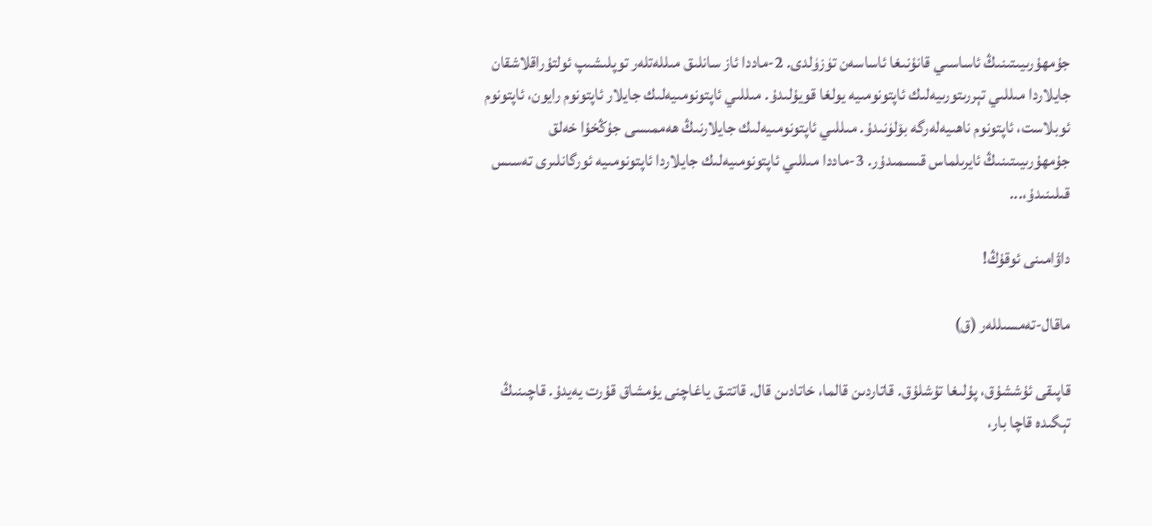جۇمھۇرىيىتىنىڭ ئاساسىي قانۇنىغا ئاساسەن تۈزۈلدى. 2-ماددا ئاز سانلىق مىللەتلەر توپلىشىپ ئولتۇراقلاشقان جايلاردا مىللىي تېررىتورىيەلىك ئاپتونومىيە يولغا قويۇلىدۇ. مىللىي ئاپتونومىيەلىك جايلار ئاپتونوم رايون، ئاپتونوم ئوبلاست، ئاپتونوم ناھىيەلەرگە بۆلۈنىدۇ. مىللىي ئاپتونومىيەلىك جايلارنىڭ ھەممىسى جۇڭخۇا خەلق جۇمھۇرىيىتىنىڭ ئايرىلماس قىسمىدۇر. 3-ماددا مىللىي ئاپتونومىيەلىك جايلاردا ئاپتونومىيە ئورگانلىرى تەسىس قىلىنىدۇ،...

داۋامىنى ئوقۇڭ!

ماقال-تەمسىللەر (ق)

قاپىقى ئۇششۇق، پۇلىغا تۇشلۇق. قاتاردىن قالما، خاتادىن قال. قاتتىق ياغاچنى يۇمشاق قۇرت يەيدۇ. قاچىنىڭ تېگىدە قاچا بار،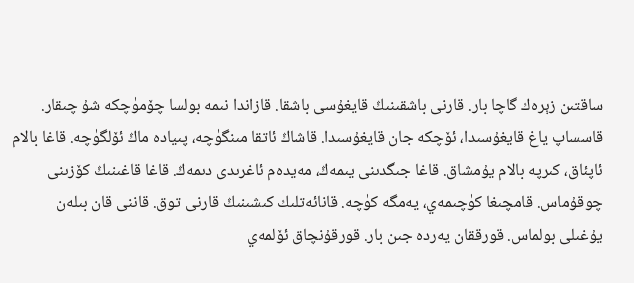ساقتىن زېرەك گاچا بار. قارنى باشقىنىڭ قايغۇسى باشقا. قازاندا نىمە بولسا چۆمۈچكە شۇ چىقار. قاسساپ ياغ قايغۇسىدا، ئۆچكە جان قايغۇسىدا. قاشاڭ ئاتقا مىنگۈچە، پىيادە ماڭ ئۆلگۈچە. قاغا بالام ئاپئاق، كىرپە بالام يۇمشاق. قاغا جىگدىنى يىمەڭ، مەيدەم ئاغرىدى دىمەڭ. قاغا قاغىنىڭ كۆزىنى چوقۇماس. قامچىغا كۈچىمەي، يەمگە كۈچە. قانائەتلىك كىشىنىڭ قارنى توق. قاننى قان بىلەن يۇغىلى بولماس. قورققان يەردە جىن بار. قورقۇنچاق ئۆلمەي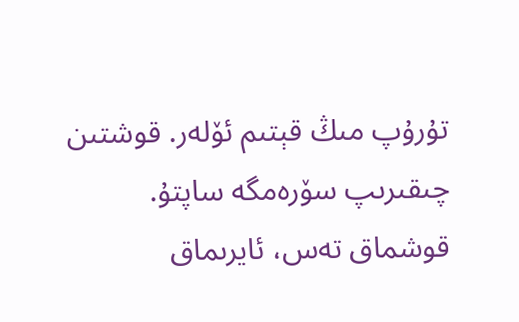تۇرۇپ مىڭ قېتىم ئۆلەر. قوشتىن چىقىرىپ سۆرەمگە ساپتۇ. قوشماق تەس، ئايرىماق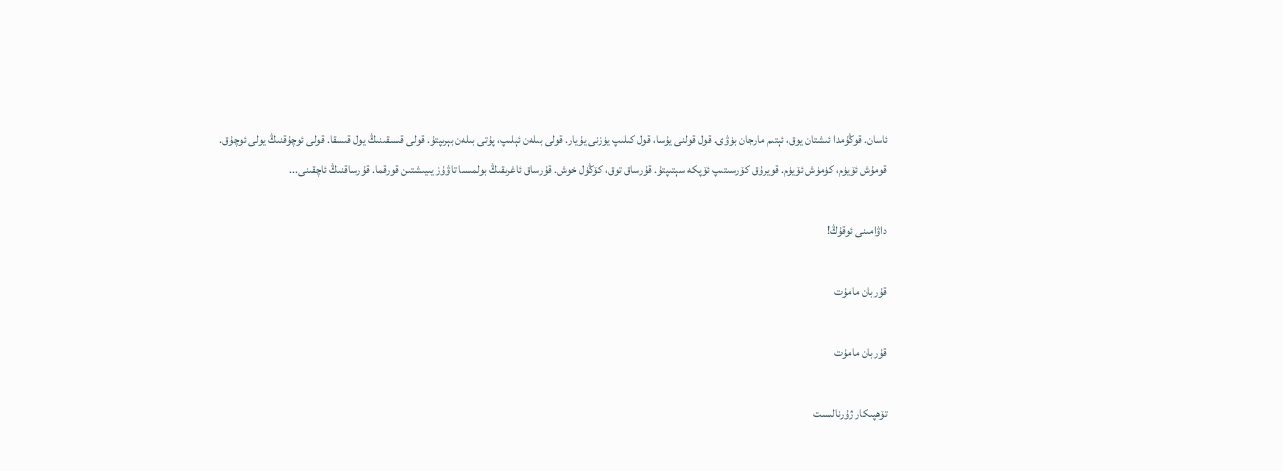ئاسان. قوڭۇمدا ئىشتان يوق، ئېتىم مارجان بۈۋى. قول قولنى يۇسا، قول كىلىپ يۈزنى يۇيار. قولى بىلەن ئېلىپ، پۇتى بىلەن بېرىپتۇ. قولى قىسقىنىڭ يول قىسقا. قولى ئوچۇقنىڭ يولى ئوچۇق. قومۇش ئۆيۈم، كۈمۈش ئۆيۈم. قويرۇق كۆرسىتىپ ئۆپكە سېتىپتۇ. قۇرساق توق، كۆڭۈل خوش. قۇرساق ئاغرىقىڭ بولمىسا تاۋۇز يىيىشتىن قورقما. قۇرساقنىڭ ئاچقىنى...

داۋامىنى ئوقۇڭ!

قۇربان مامۇت

قۇربان مامۇت

تۆھپىكار ژۇرنالىست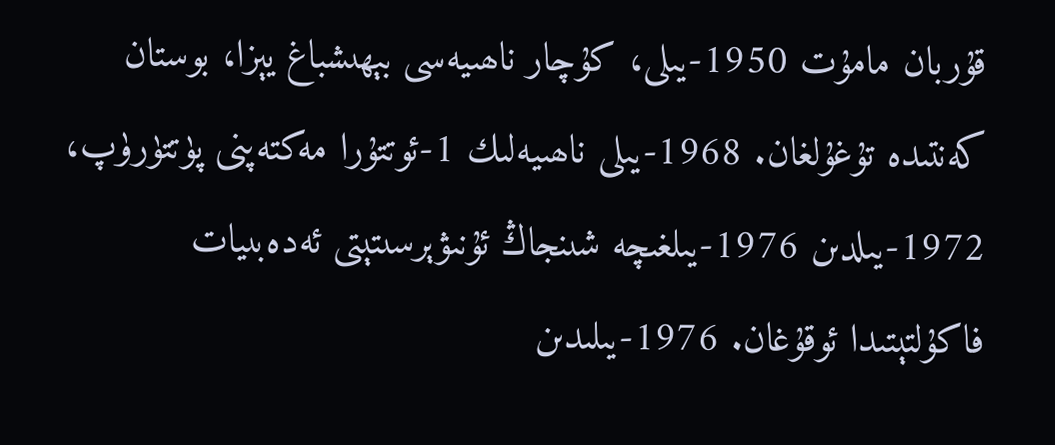قۇربان مامۇت 1950-يىلى، كۇچار ناھىيەسى بېھىشباغ يېزا، بوستان كەنتىدە تۇغۇلغان. 1968-يىلى ناھىيەلىك 1-ئوتتۇرا مەكتەپنى پۈتتۈرۈپ، 1972-يىلدىن 1976-يىلغىچە شىنجاڭ ئۇنىۋېرسىتېتى ئەدەبىيات فاكۇلتېتىدا ئوقۇغان. 1976-يىلىدىن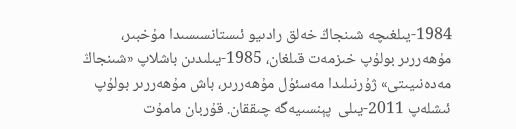1984-يىلغىچە شىنجاڭ خەلق رادىيو ئىستانسىسىدا مۇخبىر، مۇھەررىر بولۇپ خىزمەت قىلغان، 1985-يىلىدىن باشلاپ «شىنجاڭ مەدەنىيىتى» ژۇرنىلىدا مەسئۇل مۇھەررىر، باش مۇھەررىر بولۇپ ئىشلەپ 2011-يىلى  پېنسىيەگە چىققان. قۇربان مامۇت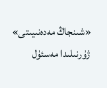«شىنجاڭ مەدەنىيىتى» ژۇرنىلىدا مەسئۇل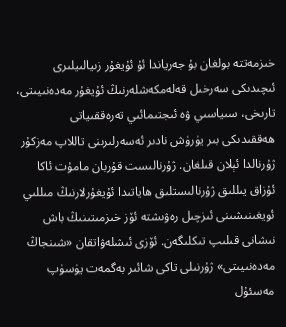خىزمەتتە بولغان بۇ جەرياندا ئۇ ئۇيغۇر زىيالىيلىرى ئىچىدىكى سەرخىل قەلەمكەشلەرنىڭ ئۇيغۇر مەدەنىيىتى، تارىخى، سىياسىي ۋە ئىجتىمائىي تەرەققىياتى ھەققىدىكى بىر يۈرۈش نادىر ئەسەرلىرىنى تاللاپ مەزكۇر ژۇرنالدا ئېلان قىلغان. ژۇرنالىست قۇربان مامۇت ئاكا ئۇزاق يىللىق ژۇرنالىستلىق ھاياتىدا ئۇيغۇرلارنىڭ مىللىي ئويغىنىشىنى ئىزچىل رەۋىشتە ئۆز خىزمىتىنىڭ باش نىشانى قىلىپ تىكلىگەن. ئۆزى ئىشلەۋاتقان «شىنجاڭ مەدەنىيىتى» ژۇرنىلى تاكى شائىر بەگمەت يۈسۈپ مەسئۇل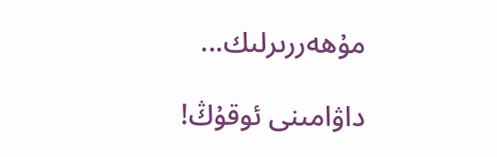مۇھەررىرلىك...

داۋامىنى ئوقۇڭ!